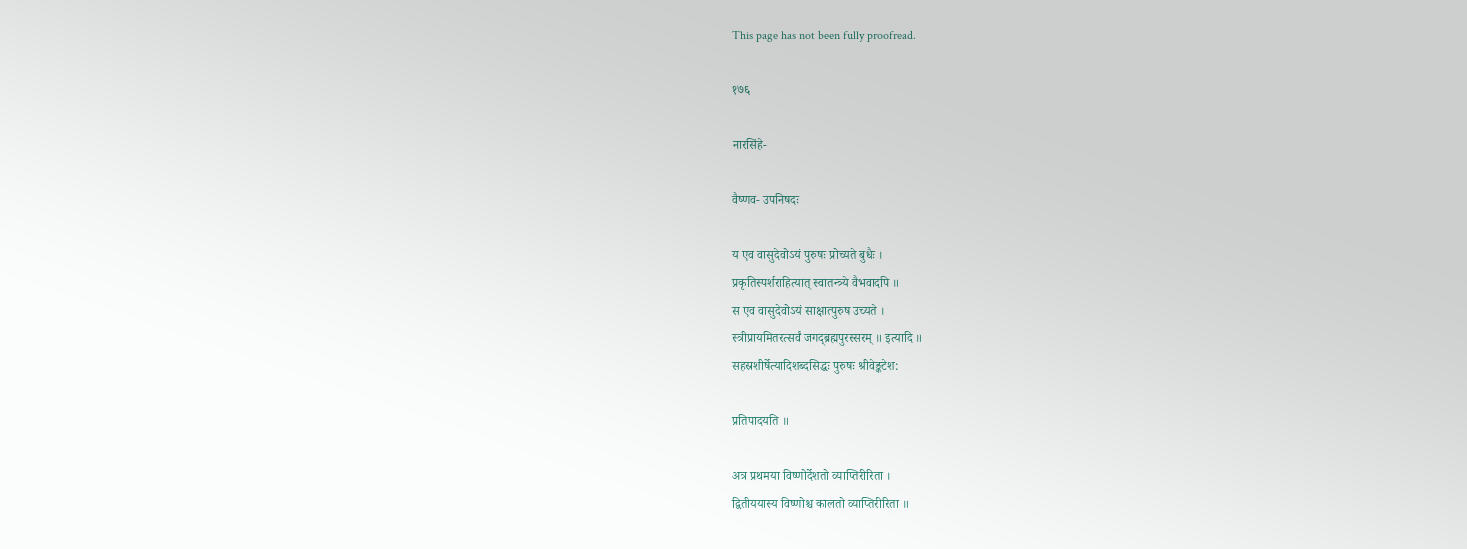This page has not been fully proofread.

१७६

नारसिंहे-

वैष्णव- उपनिषदः

य एव वासुदेवोऽयं पुरुषः प्रोच्यते बुधैः ।
प्रकृतिस्पर्शराहित्यात् स्वातन्त्र्ये वैभवादपि ॥
स एव वासुदेवोऽयं साक्षात्पुरुष उच्यते ।
स्त्रीप्रायमितरत्सर्वं जगद्ब्रह्मपुरस्सरम् ॥ इत्यादि ॥
सहस्रशीर्षेत्यादिशब्दसिद्धः पुरुषः श्रीवेङ्कटेश:

प्रतिपादयति ॥

अत्र प्रथमया विष्णोर्देशतो व्याप्तिरीरिता ।
द्वितीययास्य विष्णोश्च कालतो व्याप्तिरीरिता ॥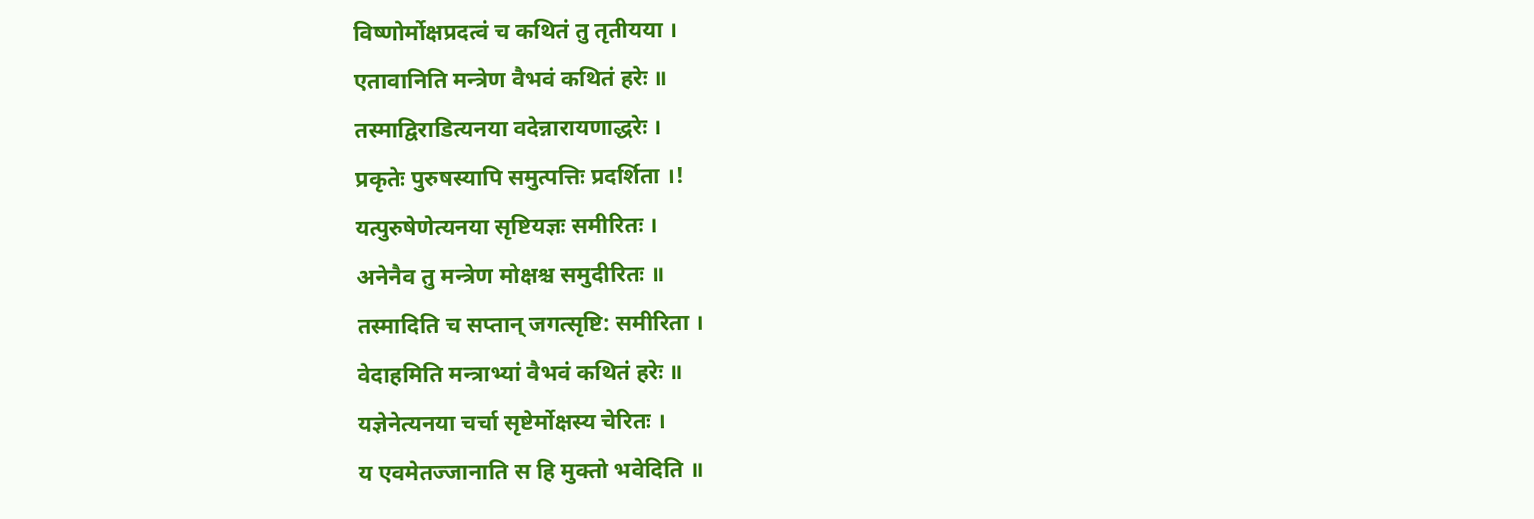विष्णोर्मोक्षप्रदत्वं च कथितं तु तृतीयया ।
एतावानिति मन्त्रेण वैभवं कथितं हरेः ॥
तस्माद्विराडित्यनया वदेन्नारायणाद्धरेः ।
प्रकृतेः पुरुषस्यापि समुत्पत्तिः प्रदर्शिता ।!
यत्पुरुषेणेत्यनया सृष्टियज्ञः समीरितः ।
अनेनैव तु मन्त्रेण मोक्षश्च समुदीरितः ॥
तस्मादिति च सप्तान् जगत्सृष्टि: समीरिता ।
वेदाहमिति मन्त्राभ्यां वैभवं कथितं हरेः ॥
यज्ञेनेत्यनया चर्चा सृष्टेर्मोक्षस्य चेरितः ।
य एवमेतज्जानाति स हि मुक्तो भवेदिति ॥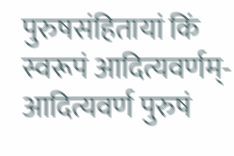पुरुषसंहितायां किं स्वरूपं आदित्यवर्णम्-
आदित्यवर्ण पुरुषं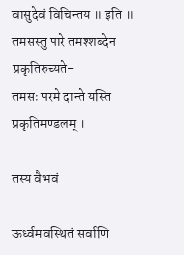वासुदेवं विचिन्तय ॥ इति ॥
तमसस्तु पारे तमश्शब्देन प्रकृतिरुच्यते-
तमसः परमे दान्ते यस्ति प्रकृतिमण्डलम् ।

तस्य वैभवं

ऊर्ध्वमवस्थितं सर्वाणि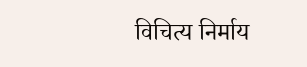विचित्य निर्माय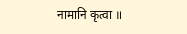नामानि कृत्वा ॥